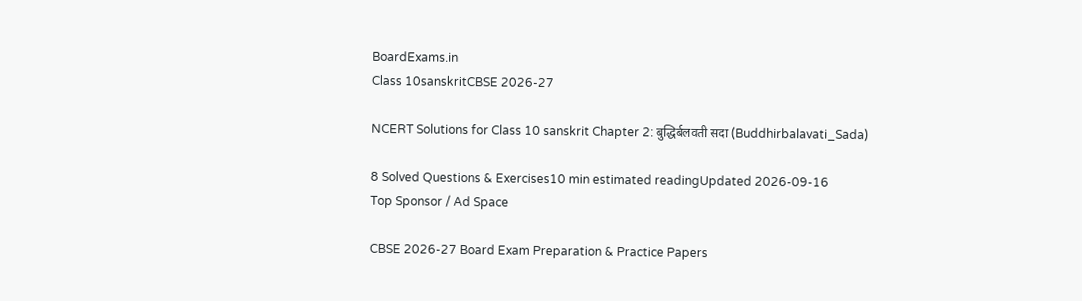BoardExams.in
Class 10sanskritCBSE 2026-27

NCERT Solutions for Class 10 sanskrit Chapter 2: बुद्धिर्बलवती सदा (Buddhirbalavati_Sada)

8 Solved Questions & Exercises10 min estimated readingUpdated 2026-09-16
Top Sponsor / Ad Space

CBSE 2026-27 Board Exam Preparation & Practice Papers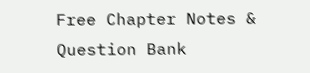Free Chapter Notes & Question Bank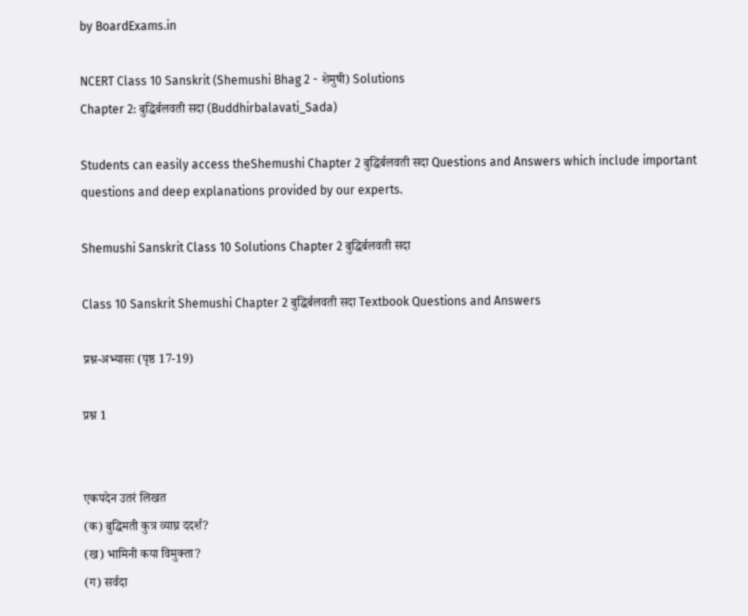by BoardExams.in

NCERT Class 10 Sanskrit (Shemushi Bhag 2 - शेमुषी) Solutions
Chapter 2: बुद्धिर्बलवती सदा (Buddhirbalavati_Sada)

Students can easily access theShemushi Chapter 2 बुद्धिर्बलवती सदा Questions and Answers which include important questions and deep explanations provided by our experts.

Shemushi Sanskrit Class 10 Solutions Chapter 2 बुद्धिर्बलवती सदा

Class 10 Sanskrit Shemushi Chapter 2 बुद्धिर्बलवती सदा Textbook Questions and Answers

प्रश्न-अभ्यासः (पृष्ठ 17-19)

प्रश्न 1


एकपदेन उतरं लिखत
(क) बुद्धिमती कुत्र व्याघ्र ददर्श?
(ख) भामिनी कया विमुक्ता?
(ग) सर्वदा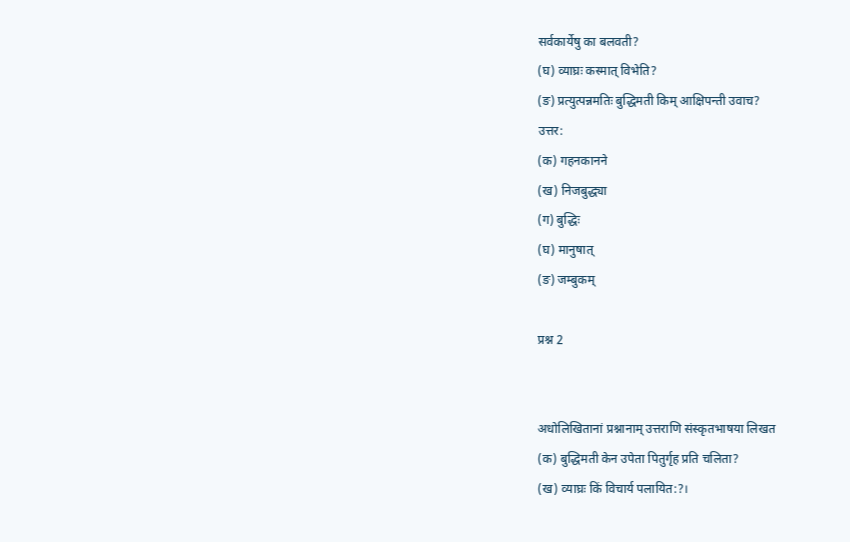सर्वकार्येषु का बलवती?
(घ) व्याघ्रः कस्मात् विभेति?
(ङ) प्रत्युत्पन्नमतिः बुद्धिमती किम् आक्षिपन्ती उवाच?
उत्तर:
(क) गहनकानने
(ख) निजबुद्ध्या
(ग) बुद्धिः
(घ) मानुषात्
(ङ) जम्बुकम्

प्रश्न 2


अधोलिखितानां प्रश्नानाम् उत्तराणि संस्कृतभाषया लिखत
(क) बुद्धिमती केन उपेता पितुर्गृह प्रति चलिता?
(ख) व्याघ्रः किं विचार्य पलायित:?।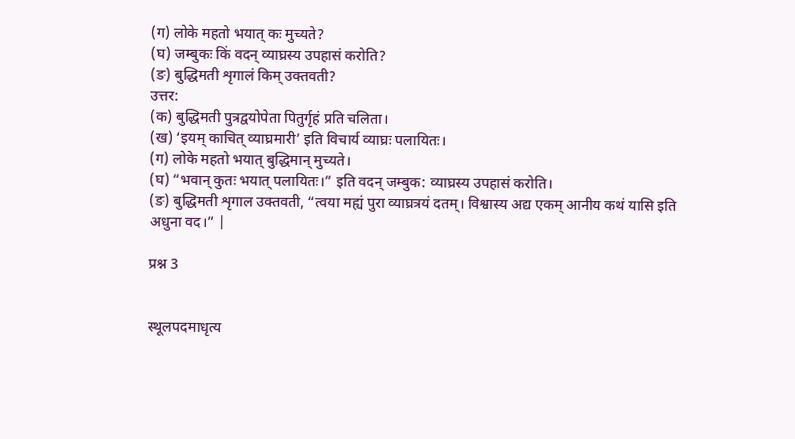(ग) लोके महतो भयात् कः मुच्यते?
(घ) जम्बुकः किं वदन् व्याघ्रस्य उपहासं करोति?
(ङ) बुद्धिमती शृगालं किम् उक्तवती?
उत्तर:
(क) बुद्धिमती पुत्रद्वयोपेता पितुर्गृहं प्रति चलिता।
(ख) ‘इयम् काचित् व्याघ्रमारी’ इति विचार्य व्याघ्रः पलायितः।
(ग) लोके महतो भयात् बुद्धिमान् मुच्यते।
(घ) “भवान् कुतः भयात् पलायितः।” इति वदन् जम्बुक: व्याघ्रस्य उपहासं करोति।
(ङ) बुद्धिमती शृगाल उक्तवती, “त्वया मह्यं पुरा व्याघ्रत्रयं दतम्। विश्वास्य अद्य एकम् आनीय कथं यासि इति अधुना वद।” |

प्रश्न 3


स्थूलपदमाधृत्य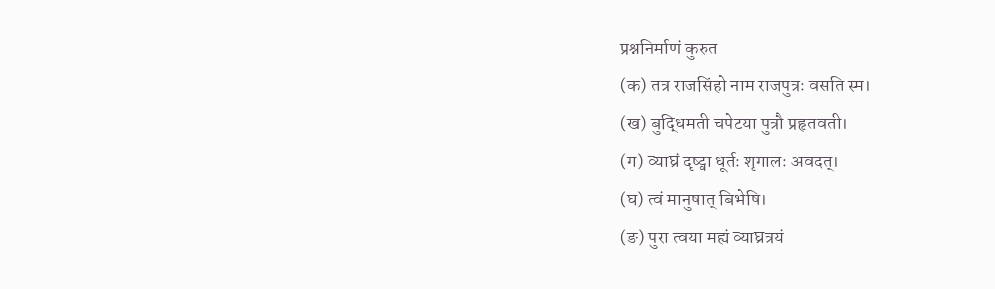प्रश्ननिर्माणं कुरुत
(क) तत्र राजसिंहो नाम राजपुत्रः वसति स्म।
(ख) बुद्धिमती चपेटया पुत्रौ प्रहृतवती।
(ग) व्याघ्रं दृष्ट्वा धूर्तः शृगालः अवदत्।
(घ) त्वं मानुषात् बिभेषि।
(ङ) पुरा त्वया मह्यं व्याघ्रत्रयं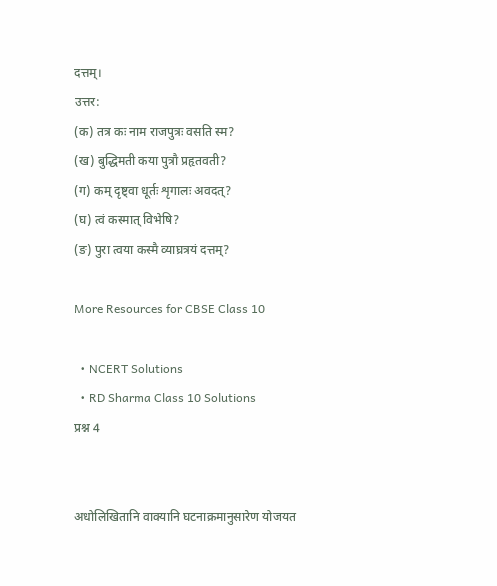दत्तम्।
उत्तर:
(क) तत्र कः नाम राजपुत्रः वसति स्म?
(ख) बुद्धिमती कया पुत्रौ प्रहृतवती?
(ग) कम् दृष्ट्वा धूर्तः शृगालः अवदत्?
(घ) त्वं कस्मात् विभेषि?
(ङ) पुरा त्वया कस्मै व्याघ्रत्रयं दत्तम्?

More Resources for CBSE Class 10

  • NCERT Solutions
  • RD Sharma Class 10 Solutions
प्रश्न 4


अधोलिखितानि वाक्यानि घटनाक्रमानुसारेण योजयत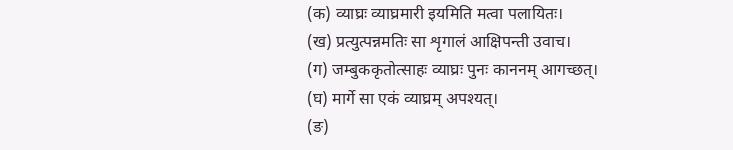(क) व्याघ्रः व्याघ्रमारी इयमिति मत्वा पलायितः।
(ख) प्रत्युत्पन्नमतिः सा शृगालं आक्षिपन्ती उवाच।
(ग) जम्बुककृतोत्साहः व्याघ्रः पुनः काननम् आगच्छत्।
(घ) मार्गे सा एकं व्याघ्रम् अपश्यत्।
(ङ)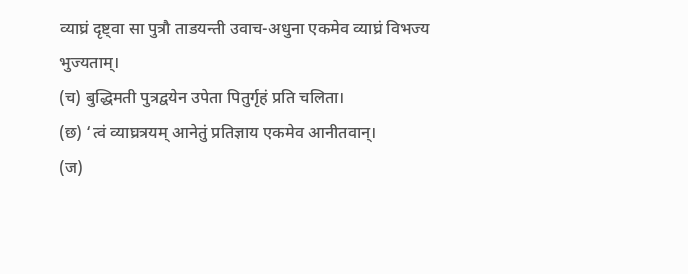व्याघ्रं दृष्ट्वा सा पुत्रौ ताडयन्ती उवाच-अधुना एकमेव व्याघ्रं विभज्य भुज्यताम्।
(च) बुद्धिमती पुत्रद्वयेन उपेता पितुर्गृहं प्रति चलिता।
(छ) ‘त्वं व्याघ्रत्रयम् आनेतुं प्रतिज्ञाय एकमेव आनीतवान्।
(ज)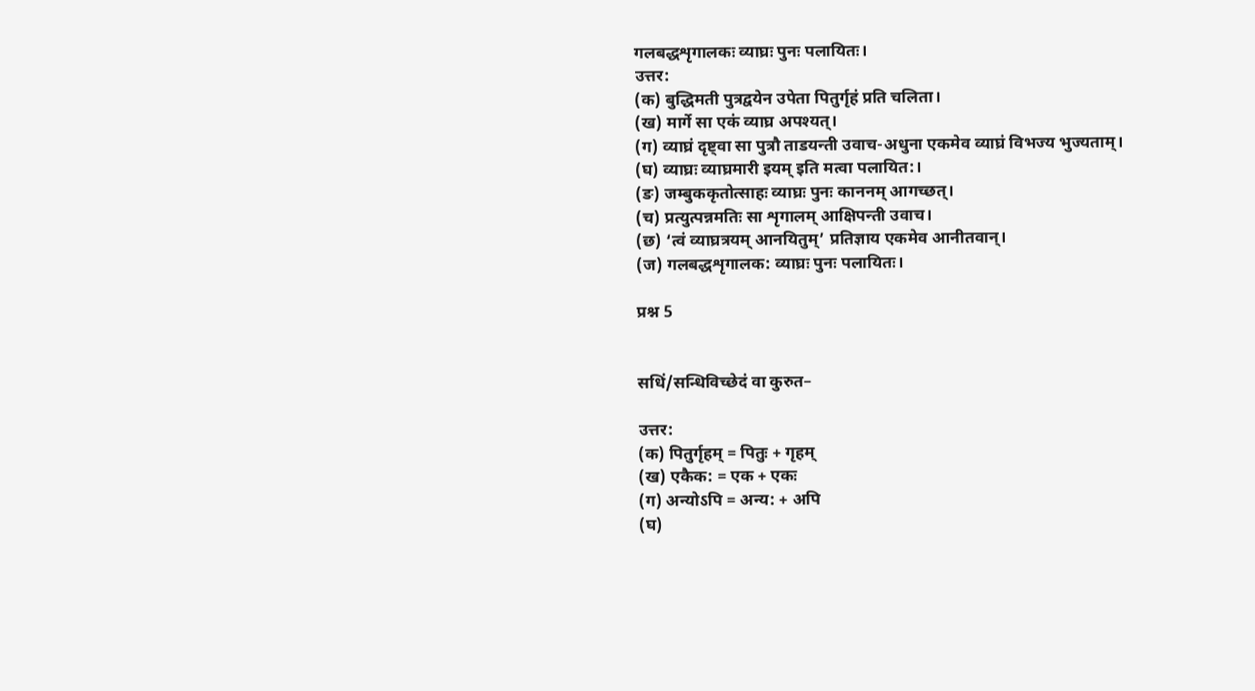गलबद्धशृगालकः व्याघ्रः पुनः पलायितः।
उत्तर:
(क) बुद्धिमती पुत्रद्वयेन उपेता पितुर्गृहं प्रति चलिता।
(ख) मार्गे सा एकं व्याघ्र अपश्यत्।
(ग) व्याघ्रं दृष्ट्वा सा पुत्रौ ताडयन्ती उवाच-अधुना एकमेव व्याघ्रं विभज्य भुज्यताम्।
(घ) व्याघ्रः व्याघ्रमारी इयम् इति मत्वा पलायित:।
(ङ) जम्बुककृतोत्साहः व्याघ्रः पुनः काननम् आगच्छत्।
(च) प्रत्युत्पन्नमतिः सा शृगालम् आक्षिपन्ती उवाच।
(छ) ‘त्वं व्याघ्रत्रयम् आनयितुम्’ प्रतिज्ञाय एकमेव आनीतवान्।
(ज) गलबद्धशृगालक: व्याघ्रः पुनः पलायितः।

प्रश्न 5


सधिं/सन्धिविच्छेदं वा कुरुत–

उत्तर:
(क) पितुर्गृहम् = पितुः + गृहम्
(ख) एकैक: = एक + एकः
(ग) अन्योऽपि = अन्य: + अपि
(घ)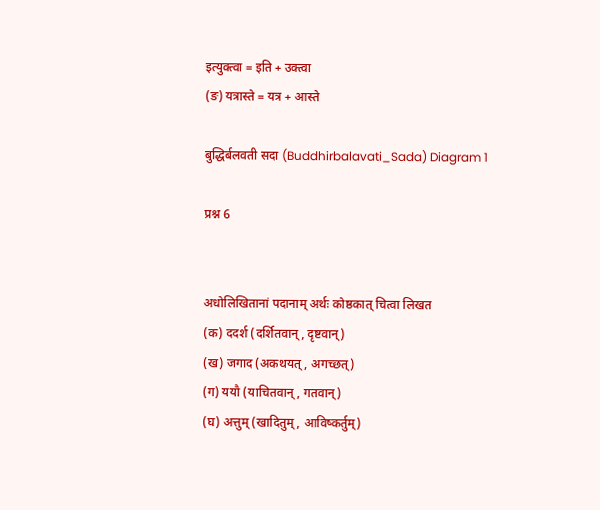इत्युक्त्वा = इति + उक्त्वा
(ङ) यत्रास्ते = यत्र + आस्ते

बुद्धिर्बलवती सदा (Buddhirbalavati_Sada) Diagram 1

प्रश्न 6


अधोलिखितानां पदानाम् अर्थः कोष्ठकात् चित्वा लिखत
(क) ददर्श (दर्शितवान्, दृष्टवान्)
(ख) जगाद (अकथयत्, अगच्छत्)
(ग) ययौ (याचितवान्, गतवान्)
(घ) अत्तुम् (खादितुम्, आविष्कर्तुम्)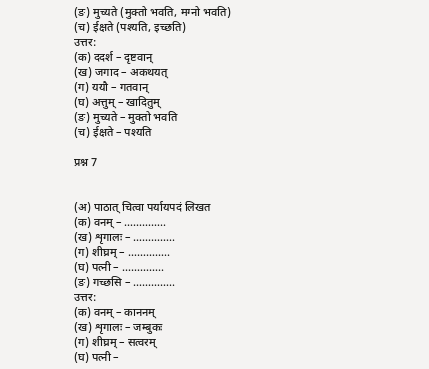(ङ) मुच्यते (मुक्तो भवति, मग्नो भवति)
(च) ईक्षते (पश्यति, इच्छति)
उत्तर:
(क) ददर्श – दृष्टवान्
(ख) जगाद – अकथयत्
(ग) ययौ – गतवान्
(घ) अत्तुम् – खादितुम्
(ङ) मुच्यते – मुक्तो भवति
(च) ईक्षते – पश्यति

प्रश्न 7


(अ) पाठात् चित्वा पर्यायपदं लिखत
(क) वनम् – …………..
(ख) शृगालः – …………..
(ग) शीघ्रम् – …………..
(घ) पत्नी – …………..
(ङ) गच्छसि – …………..
उत्तर:
(क) वनम् – काननम्
(ख) शृगालः – जम्बुकः
(ग) शीघ्रम् – सत्वरम्
(घ) पत्नी –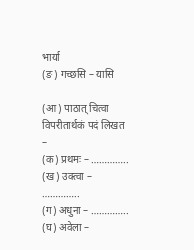भार्या
(ङ) गच्छसि – यासि

(आ) पाठात् चित्वा विपरीतार्थकं पदं लिखत –
(क) प्रथमः – …………..
(ख) उक्त्वा – …………..
(ग) अधुना – …………..
(घ) अवेला –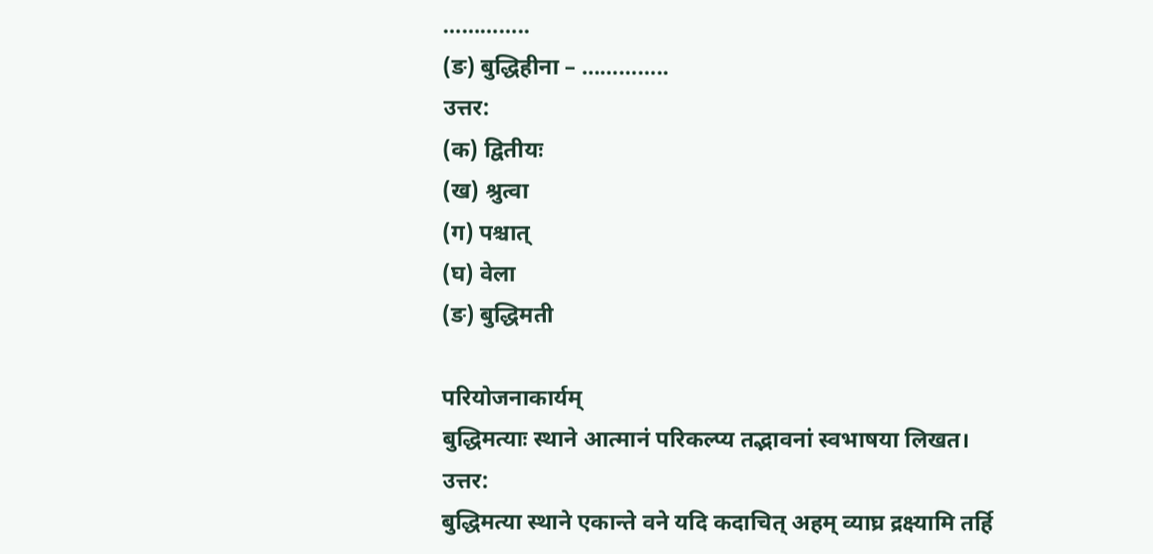…………..
(ङ) बुद्धिहीना – …………..
उत्तर:
(क) द्वितीयः
(ख) श्रुत्वा
(ग) पश्चात्
(घ) वेला
(ङ) बुद्धिमती

परियोजनाकार्यम्
बुद्धिमत्याः स्थाने आत्मानं परिकल्प्य तद्भावनां स्वभाषया लिखत।
उत्तर:
बुद्धिमत्या स्थाने एकान्ते वने यदि कदाचित् अहम् व्याघ्र द्रक्ष्यामि तर्हि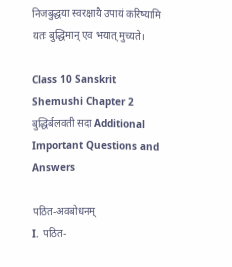निजबुद्धया स्वरक्षायै उपायं करिष्यामि यतः बुद्धिमान् एव भयात् मुच्यते।

Class 10 Sanskrit Shemushi Chapter 2 बुद्धिर्बलवती सदा Additional Important Questions and Answers

पठित-अवबोधनम्
I. पठित-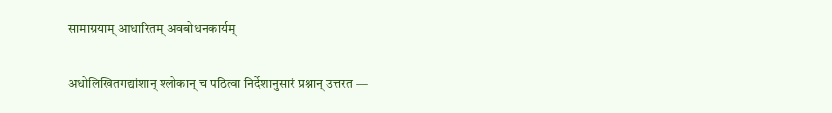सामाग्रयाम् आधारितम् अवबोधनकार्यम्

अधोलिखितगद्यांशान् श्लोकान् च पठित्वा निर्देशानुसारं प्रश्नान् उत्तरत —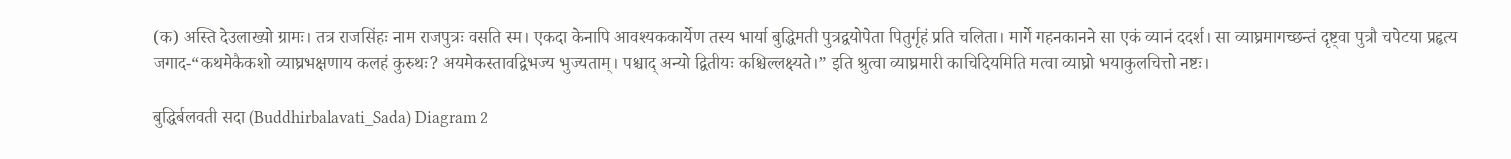(क) अस्ति देउलाख्यो ग्रामः। तत्र राजसिंहः नाम राजपुत्रः वसति स्म। एकदा केनापि आवश्यककार्येण तस्य भार्या बुद्धिमती पुत्रद्वयोपेता पितुर्गृहं प्रति चलिता। मार्गे गहनकानने सा एकं व्यानं ददर्श। सा व्याघ्रमागच्छन्तं दृष्ट्वा पुत्रौ चपेटया प्रहृत्य जगाद-“कथमेकैकशो व्याघ्रभक्षणाय कलहं कुरुथः? अयमेकस्तावद्विभज्य भुज्यताम्। पश्चाद् अन्यो द्वितीयः कश्चिल्लक्ष्यते।” इति श्रुत्वा व्याघ्रमारी काचिदियमिति मत्वा व्याघ्रो भयाकुलचित्तो नष्टः।

बुद्धिर्बलवती सदा (Buddhirbalavati_Sada) Diagram 2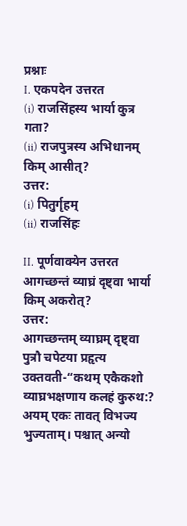प्रश्नाः
I. एकपदेन उत्तरत
(i) राजसिंहस्य भार्या कुत्र गता?
(ii) राजपुत्रस्य अभिधानम् किम् आसीत्?
उत्तर:
(i) पितुर्गृहम्
(ii) राजसिंहः

II. पूर्णवाक्येन उत्तरत
आगच्छन्तं व्याघ्रं दृष्ट्वा भार्या किम् अकरोत्?
उत्तर:
आगच्छन्तम् व्याघ्रम् दृष्ट्वा पुत्रौ चपेटया प्रहृत्य उक्तवती-“कथम् एकैकशो व्याघ्रभक्षणाय कलहं कुरुथ:? अयम् एकः तावत् विभज्य भुज्यताम्। पश्चात् अन्यो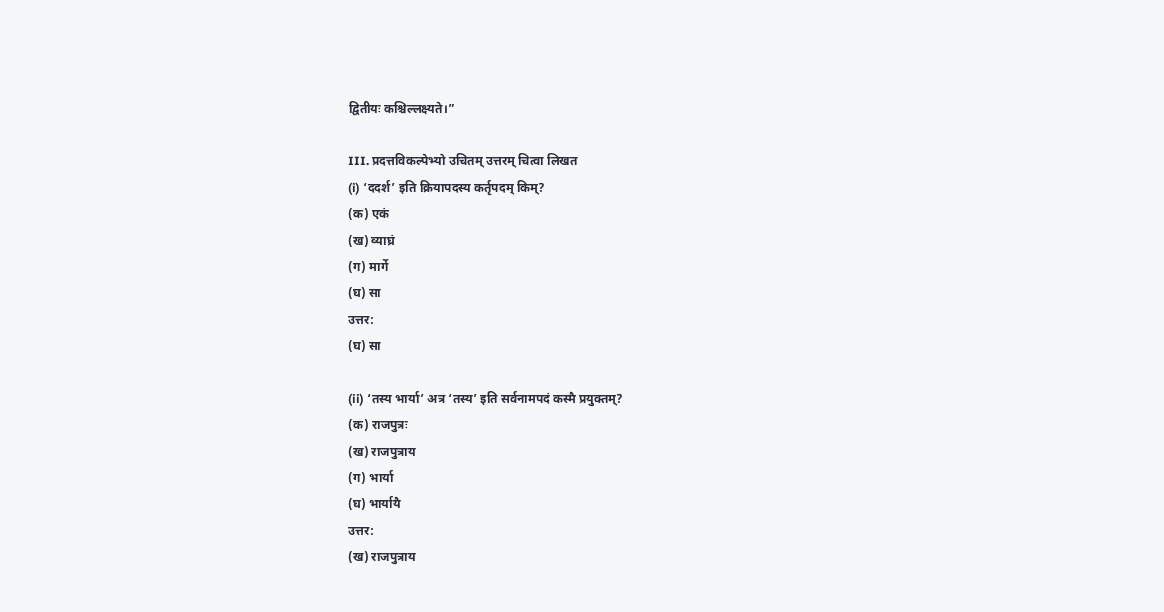द्वितीयः कश्चिल्लक्ष्यते।”

III. प्रदत्तविकल्पेभ्यो उचितम् उत्तरम् चित्वा लिखत
(i) ‘ददर्श’ इति क्रियापदस्य कर्तृपदम् किम्?
(क) एकं
(ख) व्याघ्रं
(ग) मार्गे
(घ) सा
उत्तर:
(घ) सा

(ii) ‘तस्य भार्या’ अत्र ‘तस्य’ इति सर्वनामपदं कस्मै प्रयुक्तम्?
(क) राजपुत्रः
(ख) राजपुत्राय
(ग) भार्या
(घ) भार्यायै
उत्तर:
(ख) राजपुत्राय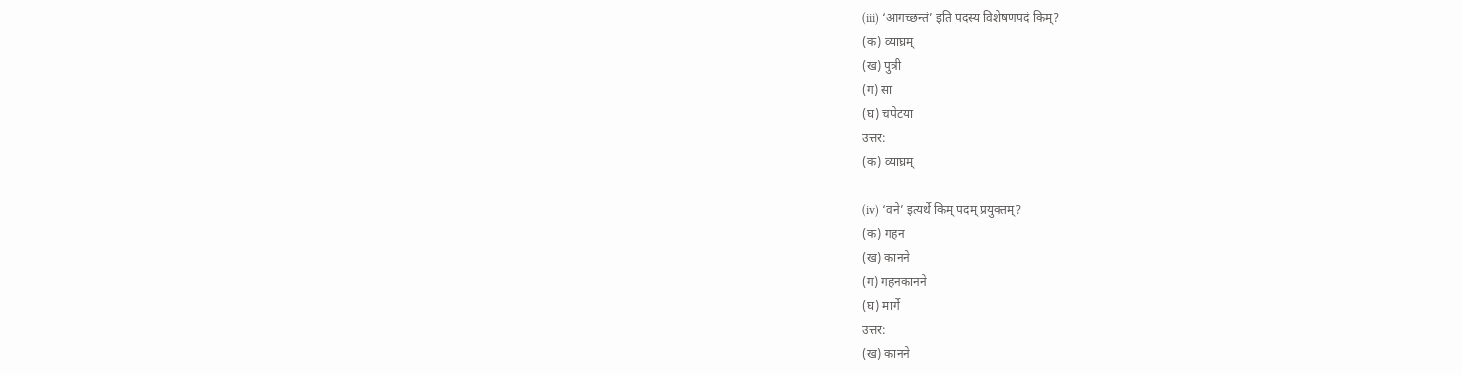(iii) ‘आगच्छन्तं’ इति पदस्य विशेषणपदं किम्?
(क) व्याघ्रम्
(ख) पुत्री
(ग) सा
(घ) चपेटया
उत्तर:
(क) व्याघ्रम्

(iv) ‘वने’ इत्यर्थे किम् पदम् प्रयुक्तम्?
(क) गहन
(ख) कानने
(ग) गहनकानने
(घ) मार्गे
उत्तर:
(ख) कानने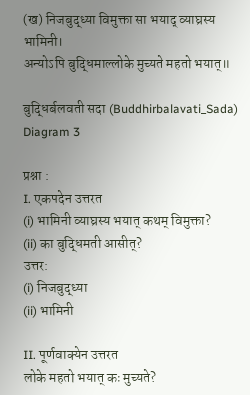(ख) निजबुद्ध्या विमुक्ता सा भयाद् व्याघ्रस्य भामिनी।
अन्योऽपि बुद्धिमाल्लोके मुच्यते महतो भयात्॥

बुद्धिर्बलवती सदा (Buddhirbalavati_Sada) Diagram 3

प्रश्ना :
I. एकपदेन उत्तरत
(i) भामिनी व्याघ्रस्य भयात् कथम् विमुक्ता?
(ii) का बुद्धिमती आसीत्?
उत्तर:
(i) निजबुद्ध्या
(ii) भामिनी

II. पूर्णवाक्येन उत्तरत
लोके महतो भयात् कः मुच्यते?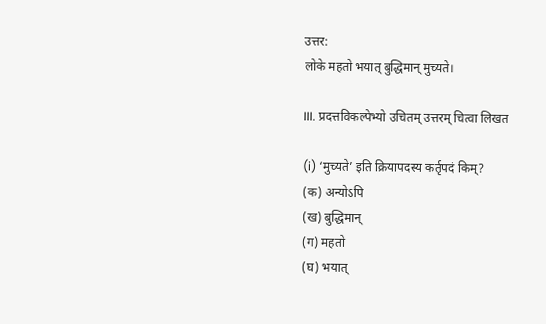उत्तर:
लोके महतो भयात् बुद्धिमान् मुच्यते।

III. प्रदत्तविकल्पेभ्यो उचितम् उत्तरम् चित्वा लिखत

(i) ‘मुच्यते’ इति क्रियापदस्य कर्तृपदं किम्?
(क) अन्योऽपि
(ख) बुद्धिमान्
(ग) महतो
(घ) भयात्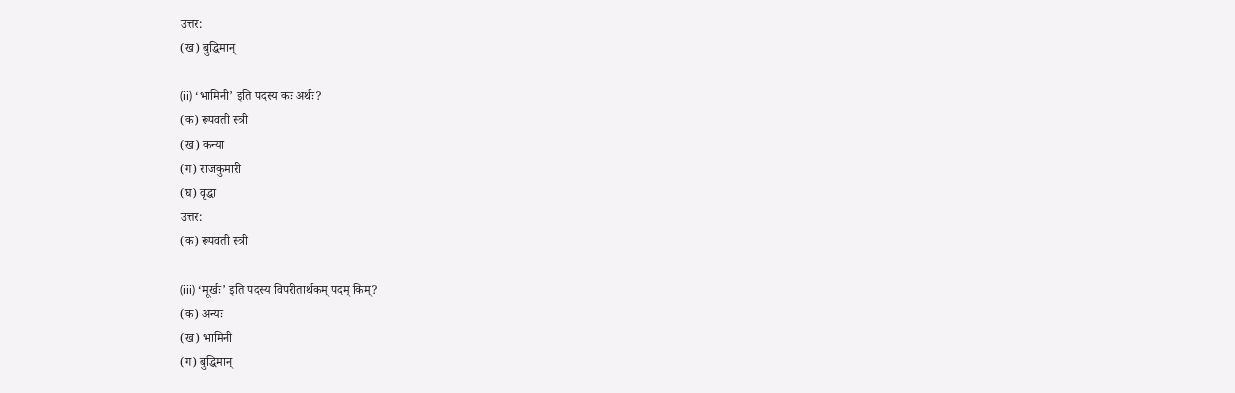उत्तर:
(ख) बुद्धिमान्

(ii) ‘भामिनी’ इति पदस्य कः अर्थः?
(क) रूपवती स्त्री
(ख) कन्या
(ग) राजकुमारी
(घ) वृद्धा
उत्तर:
(क) रूपवती स्त्री

(iii) ‘मूर्खः’ इति पदस्य विपरीतार्थकम् पदम् किम्?
(क) अन्यः
(ख) भामिनी
(ग) बुद्धिमान्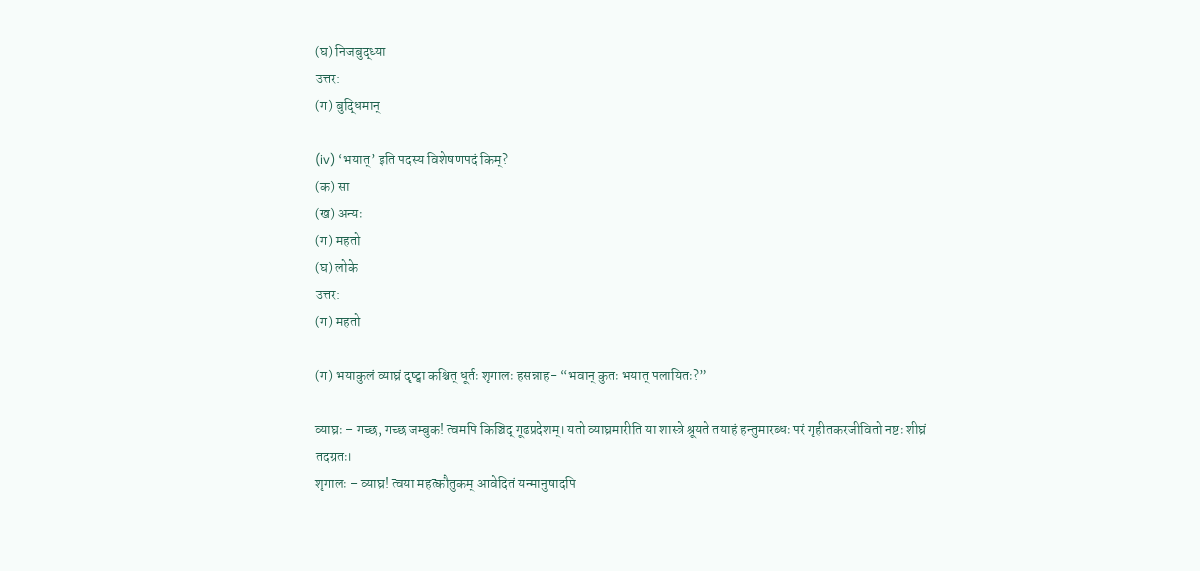(घ) निजबुद्ध्या
उत्तर:
(ग) बुद्धिमान्

(iv) ‘भयात्’ इति पदस्य विशेषणपदं किम्?
(क) सा
(ख) अन्यः
(ग) महतो
(घ) लोके
उत्तर:
(ग) महतो

(ग) भयाकुलं व्याघ्रं दृष्ट्वा कश्चित् धूर्तः शृगालः हसन्नाह- “भवान् कुतः भयात् पलायितः?”

व्याघ्रः – गच्छ, गच्छ जम्बुक! त्वमपि किञ्चिद् गूढप्रदेशम्। यतो व्याघ्रमारीति या शास्त्रे श्रूयते तयाहं हन्तुमारब्धः परं गृहीतकरजीवितो नष्टः शीघ्रं तदग्रतः।
शृगालः – व्याघ्र! त्वया महत्कौतुकम् आवेदितं यन्मानुषादपि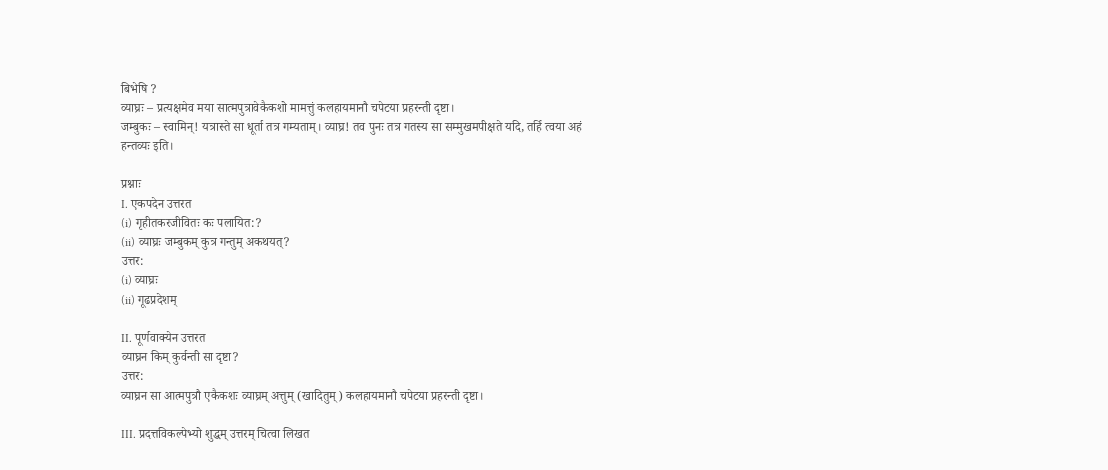बिभेषि ?
व्याघ्रः – प्रत्यक्षमेव मया सात्मपुत्रावेकैकशो मामत्तुं कलहायमानौ चपेटया प्रहरन्ती दृष्टा।
जम्बुकः – स्वामिन्! यत्रास्ते सा धूर्ता तत्र गम्यताम्। व्याघ्र! तव पुनः तत्र गतस्य सा सम्मुखमपीक्षते यदि, तर्हि त्वया अहं हन्तव्यः इति।

प्रश्नाः
I. एकपदेन उत्तरत
(i) गृहीतकरजीवितः कः पलायित:?
(ii) व्याघ्रः जम्बुकम् कुत्र गन्तुम् अकथयत्?
उत्तर:
(i) व्याघ्रः
(ii) गूढप्रदेशम्

II. पूर्णवाक्येन उत्तरत
व्याघ्रन किम् कुर्वन्ती सा दृष्टा?
उत्तर:
व्याघ्रन सा आत्मपुत्रौ एकैकशः व्याघ्रम् अत्तुम् (खादितुम्) कलहायमानौ चपेटया प्रहरन्ती दृष्टा।

III. प्रदत्तविकल्पेभ्यो शुद्धम् उत्तरम् चित्वा लिखत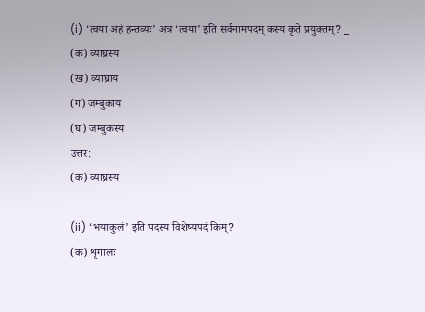(i) ‘त्वया अहं हन्तव्यः’ अत्र ‘त्वया’ इति सर्वनामपदम् कस्य कृते प्रयुक्तम्? _
(क) व्याघ्रस्य
(ख) व्याघ्राय
(ग) जम्बुकाय
(घ) जम्बुकस्य
उत्तर:
(क) व्याघ्रस्य

(ii) ‘भयाकुलं’ इति पदस्य विशेष्यपदं किम्?
(क) शृगालः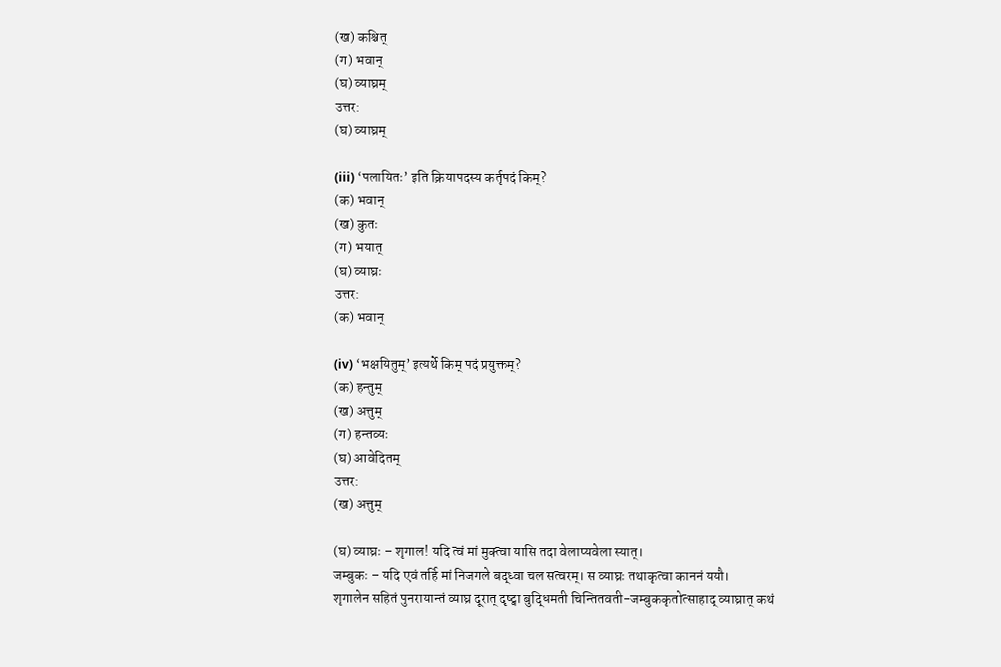(ख) कश्चित्
(ग) भवान्
(घ) व्याघ्रम्
उत्तर:
(घ) व्याघ्रम्

(iii) ‘पलायितः’ इति क्रियापदस्य कर्तृपदं किम्?
(क) भवान्
(ख) कुतः
(ग) भयात्
(घ) व्याघ्रः
उत्तर:
(क) भवान्

(iv) ‘भक्षयितुम्’ इत्यर्थे किम् पदं प्रयुक्तम्?
(क) हन्तुम्
(ख) अत्तुम्
(ग) हन्तव्यः
(घ) आवेदितम्
उत्तर:
(ख) अत्तुम्

(घ) व्याघ्रः – शृगाल! यदि त्वं मां मुक्त्वा यासि तदा वेलाप्यवेला स्यात्।
जम्बुकः – यदि एवं तर्हि मां निजगले बद्ध्वा चल सत्वरम्। स व्याघ्रः तथाकृत्वा काननं ययौ।
शृगालेन सहितं पुनरायान्तं व्याघ्र दूरात् दृष्ट्वा बुद्धिमती चिन्तितवती-जम्बुककृतोत्साहाद् व्याघ्रात् कथं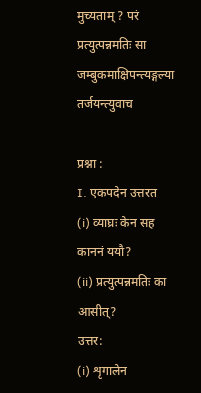मुच्यताम् ? परं प्रत्युत्पन्नमतिः सा जम्बुकमाक्षिपन्त्यङ्गल्या तर्जयन्त्युवाच

प्रश्ना :
I. एकपदेन उत्तरत
(i) व्याघ्रः केन सह काननं ययौ?
(ii) प्रत्युत्पन्नमतिः का आसीत्?
उत्तर:
(i) शृगालेन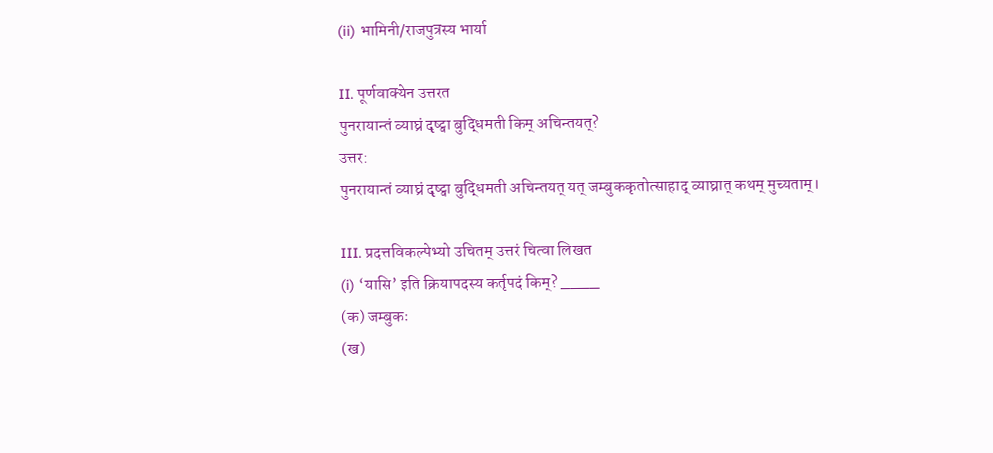(ii) भामिनी/राजपुत्रस्य भार्या

II. पूर्णवाक्येन उत्तरत
पुनरायान्तं व्याघ्रं दृष्ट्वा बुद्धिमती किम् अचिन्तयत्?
उत्तर:
पुनरायान्तं व्याघ्रं दृष्ट्वा बुद्धिमती अचिन्तयत् यत् जम्बुककृतोत्साहाद् व्याघ्रात् कथम् मुच्यताम्।

III. प्रदत्तविकल्पेभ्यो उचितम् उत्तरं चित्वा लिखत
(i) ‘यासि’ इति क्रियापदस्य कर्तृपदं किम्? ____
(क) जम्बुकः
(ख)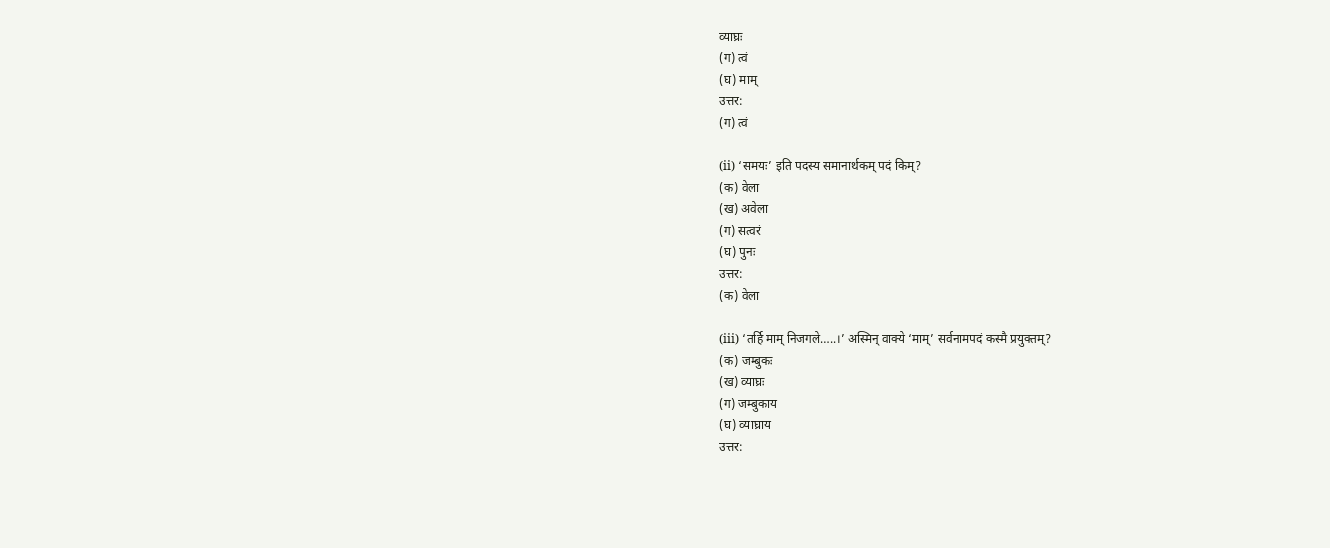व्याघ्रः
(ग) त्वं
(घ) माम्
उत्तर:
(ग) त्वं

(ii) ‘समयः’ इति पदस्य समानार्थकम् पदं किम्?
(क) वेला
(ख) अवेला
(ग) सत्वरं
(घ) पुनः
उत्तर:
(क) वेला

(iii) ‘तर्हि माम् निजगले…..।’ अस्मिन् वाक्ये ‘माम्’ सर्वनामपदं कस्मै प्रयुक्तम्?
(क) जम्बुकः
(ख) व्याघ्रः
(ग) जम्बुकाय
(घ) व्याघ्राय
उत्तर: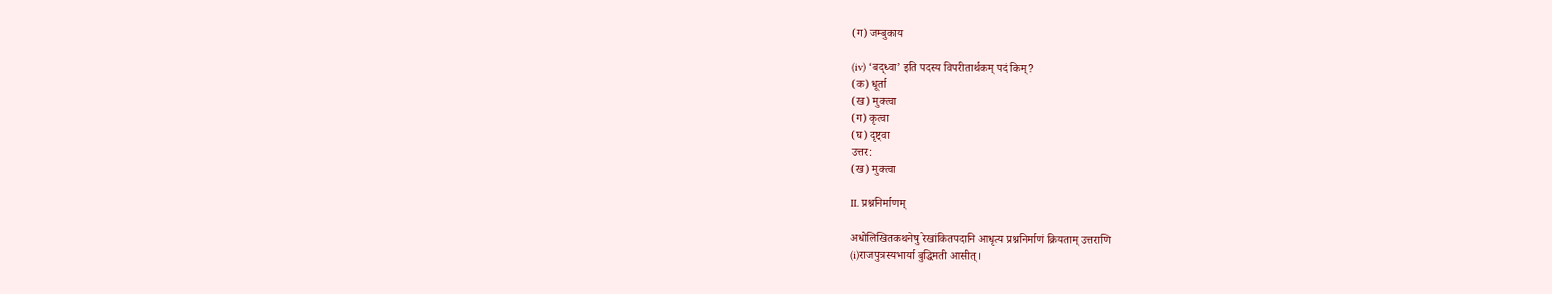(ग) जम्बुकाय

(iv) ‘बद्ध्वा’ इति पदस्य विपरीतार्थकम् पदं किम्?
(क) धूर्ता
(ख) मुक्त्वा
(ग) कृत्वा
(घ) दृष्ट्वा
उत्तर:
(ख) मुक्त्वा

II. प्रश्ननिर्माणम्

अधोलिखितकथनेषु रेखांकितपदानि आधृत्य प्रश्ननिर्माणं क्रियताम् उत्तराणि
(i)राजपुत्रस्यभार्या बुद्धिमती आसीत्।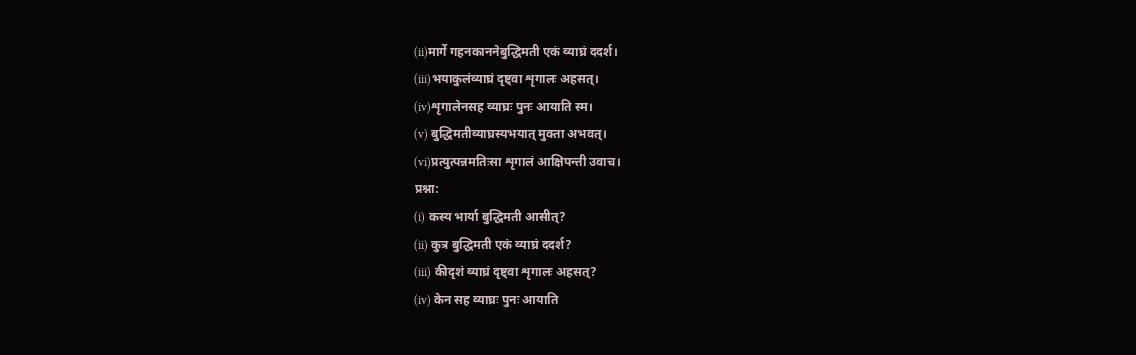(ii)मार्गे गहनकाननेबुद्धिमती एकं व्याघ्रं ददर्श।
(iii)भयाकुलंव्याघ्रं दृष्ट्वा शृगालः अहसत्।
(iv)शृगालेनसह व्याघ्रः पुनः आयाति स्म।
(v) बुद्धिमतीव्याघ्रस्यभयात् मुक्ता अभवत्।
(vi)प्रत्युत्पन्नमतिःसा शृगालं आक्षिपन्ती उवाच।
प्रश्ना:
(i) कस्य भार्या बुद्धिमती आसीत्?
(ii) कुत्र बुद्धिमती एकं व्याघ्रं ददर्श?
(iii) कीदृशं व्याघ्रं दृष्ट्वा शृगालः अहसत्?
(iv) केन सह व्याघ्रः पुनः आयाति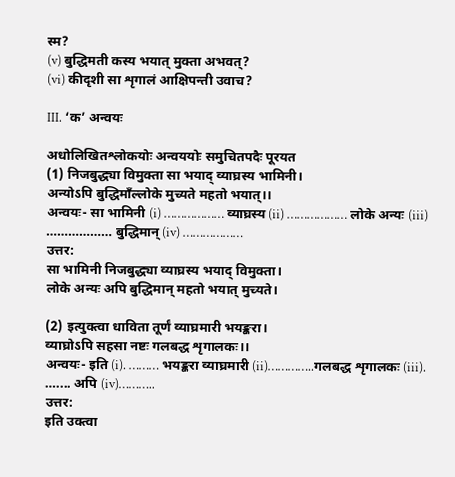स्म?
(v) बुद्धिमती कस्य भयात् मुक्ता अभवत्?
(vi) कीदृशी सा शृगालं आक्षिपन्ती उवाच?

III. ‘क’ अन्वयः

अधोलिखितश्लोकयोः अन्वययोः समुचितपदैः पूरयत
(1) निजबुद्ध्या विमुक्ता सा भयाद् व्याघ्रस्य भामिनी।
अन्योऽपि बुद्धिमाँल्लोके मुच्यते महतो भयात्।।
अन्वयः- सा भामिनी (i) ……………… व्याघ्रस्य (ii) ……………… लोके अन्यः (iii) ……………… बुद्धिमान् (iv) ………………
उत्तर:
सा भामिनी निजबुद्ध्या व्याघ्रस्य भयाद् विमुक्ता।
लोके अन्यः अपि बुद्धिमान् महतो भयात् मुच्यते।

(2) इत्युक्त्वा धाविता तूर्णं व्याघ्रमारी भयङ्करा।
व्याघ्रोऽपि सहसा नष्टः गलबद्ध शृगालकः।।
अन्वयः- इति (i). ……… भयङ्करा व्याघ्रमारी (ii)…………..गलबद्ध शृगालकः (iii). ….... अपि (iv)………..
उत्तर:
इति उक्त्वा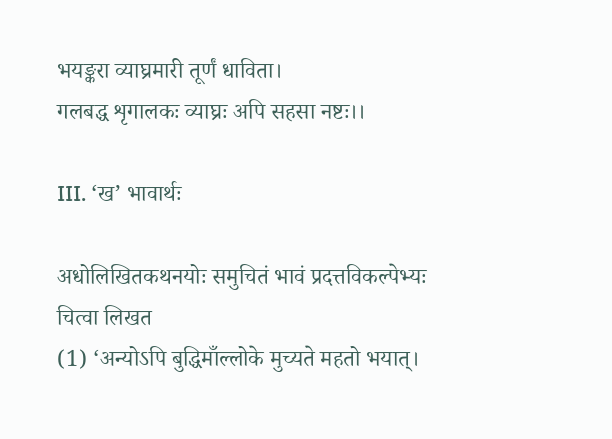भयङ्करा व्याघ्रमारी तूर्णं धाविता।
गलबद्ध शृगालकः व्याघ्रः अपि सहसा नष्टः।।

III. ‘ख’ भावार्थः

अधोलिखितकथनयोः समुचितं भावं प्रदत्तविकल्पेभ्यः चित्वा लिखत
(1) ‘अन्योऽपि बुद्धिमाँल्लोके मुच्यते महतो भयात्।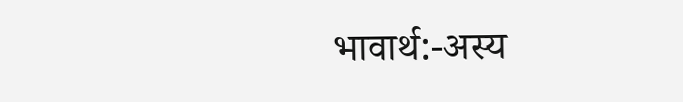भावार्थ:-अस्य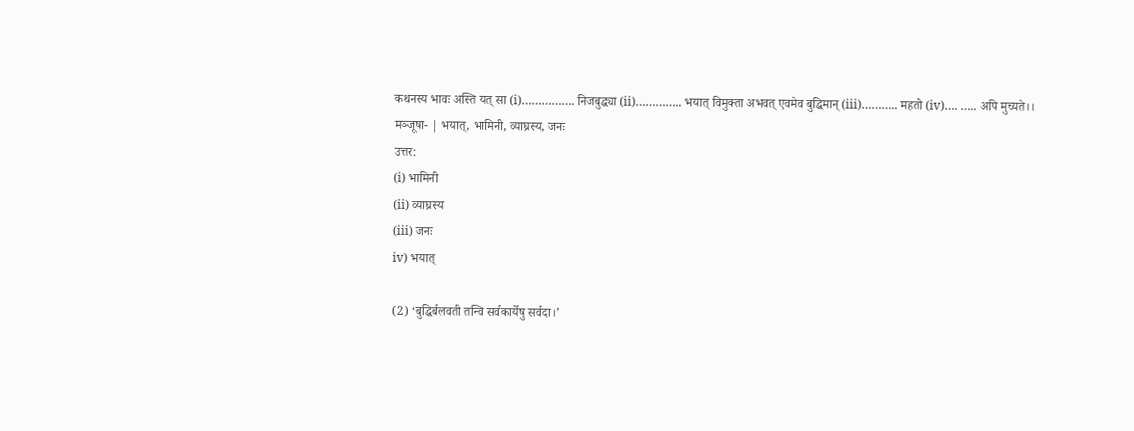कथनस्य भावः अस्ति यत् सा (i)……………. निजबुद्ध्या (ii)………….. भयात् विमुक्ता अभवत् एवमेव बुद्धिमान् (iii)……….. महतो (iv)…. ….. अपि मुच्यते।।
मञ्जूषा- | भयात्, भामिनी, व्याघ्रस्य, जनः
उत्तर:
(i) भामिनी
(ii) व्याघ्रस्य
(iii) जनः
iv) भयात्

(2) ‘बुद्धिर्बलवती तन्वि सर्वकार्येषु सर्वदा।’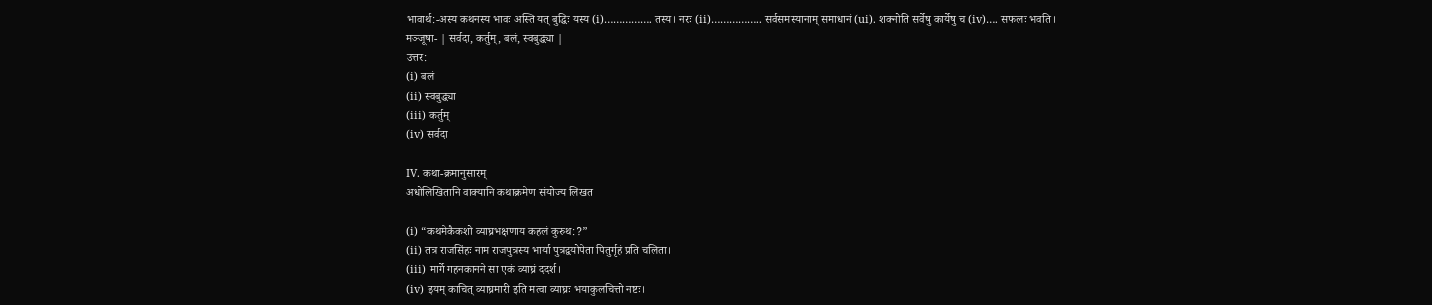भावार्थ:-अस्य कथनस्य भावः अस्ति यत् बुद्धिः यस्य (i)……………. तस्य। नरः (ii)…………….. सर्वसमस्यानाम् समाधानं (ui). शक्नोति सर्वेषु कार्येषु च (iv)…. सफलः भवति।
मञ्जूषा- | सर्वदा, कर्तुम्, बलं, स्वबुद्ध्या |
उत्तर:
(i) बलं
(ii) स्वबुद्ध्या
(iii) कर्तुम्
(iv) सर्वदा

IV. कथा-क्रमानुसारम्
अधोलिखितानि वाक्यानि कथाक्रमेण संयोज्य लिखत

(i) “कथमेकैकशो व्याघ्रभक्षणाय कहलं कुरुथ:?”
(ii) तत्र राजसिंहः नाम राजपुत्रस्य भार्या पुत्रद्वयोपेता पितुर्गृहं प्रति चलिता।
(iii) मार्गे गहनकानने सा एकं व्याघ्रं ददर्श।
(iv) इयम् काचित् व्याघ्रमारी इति मत्वा व्याघ्रः भयाकुलचित्तो नष्टः।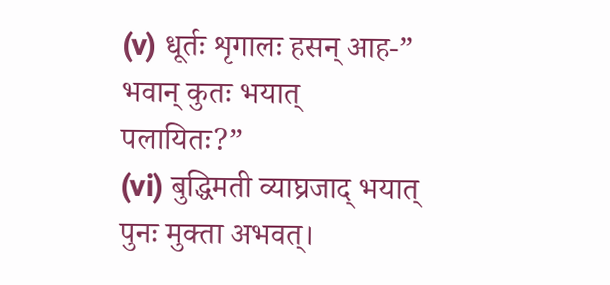(v) धूर्तः शृगालः हसन् आह-” भवान् कुतः भयात् पलायितः?”
(vi) बुद्धिमती व्याघ्रजाद् भयात् पुनः मुक्ता अभवत्।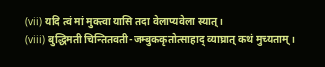(vii) यदि त्वं मां मुक्त्वा यासि तदा वेलाप्यवेला स्यात्।
(viii) बुद्धिमती चिन्तितवती-जम्बुककृतोत्साहाद् व्याघ्रात् कथं मुच्यताम्।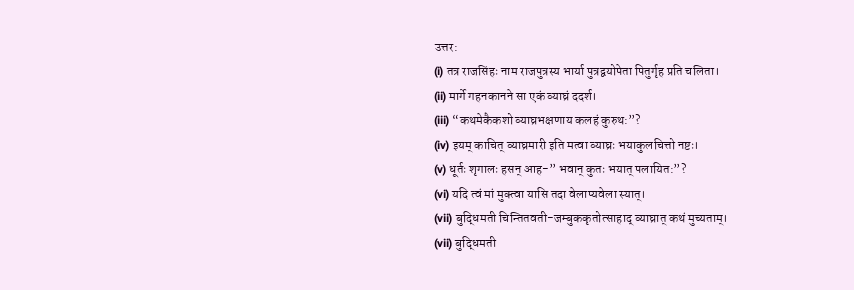उत्तर:
(i) तत्र राजसिंहः नाम राजपुत्रस्य भार्या पुत्रद्वयोपेता पितुर्गृह प्रति चलिता।
(ii) मार्गे गहनकानने सा एकं व्याघ्रं ददर्श।
(iii) “कथमेकैकशो व्याघ्रभक्षणाय कलहं कुरुथ:”?
(iv) इयम् काचित् व्याघ्रमारी इति मत्वा व्याघ्रः भयाकुलचित्तो नष्टः।
(v) धूर्तः शृगालः हसन् आह-” भवान् कुतः भयात् पलायित:”?
(vi) यदि त्वं मां मुक्त्वा यासि तदा वेलाप्यवेला स्यात्।
(vii) बुद्धिमती चिन्तितवती-जम्बुककृतोत्साहाद् व्याघ्रात् कथं मुच्यताम्।
(vii) बुद्धिमती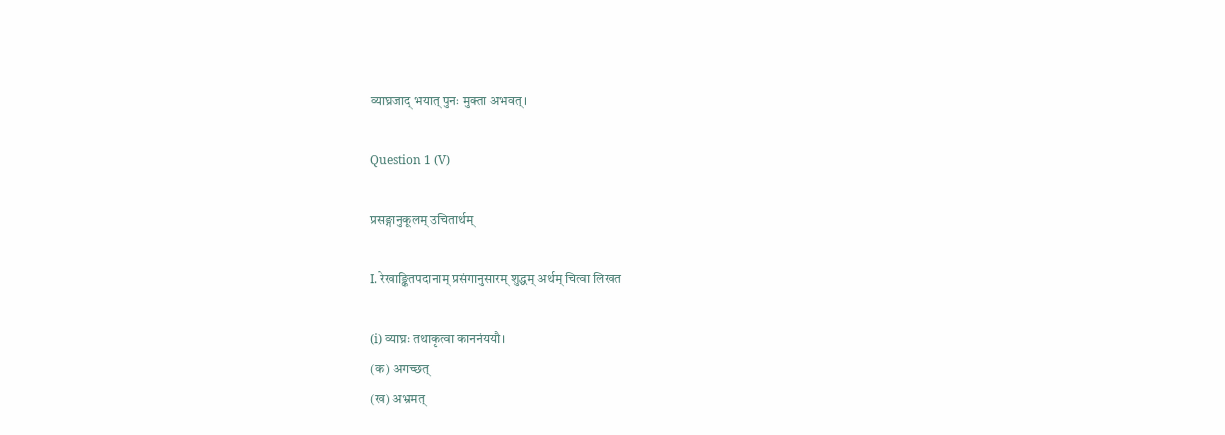व्याघ्रजाद् भयात् पुनः मुक्ता अभवत्।

Question 1 (V)

प्रसङ्गानुकूलम् उचितार्थम्

I. रेखाङ्कितपदानाम् प्रसंगानुसारम् शुद्धम् अर्थम् चित्वा लिखत

(i) व्याघ्रः तथाकृत्वा काननंययौ।
(क) अगच्छत्
(ख) अभ्रमत्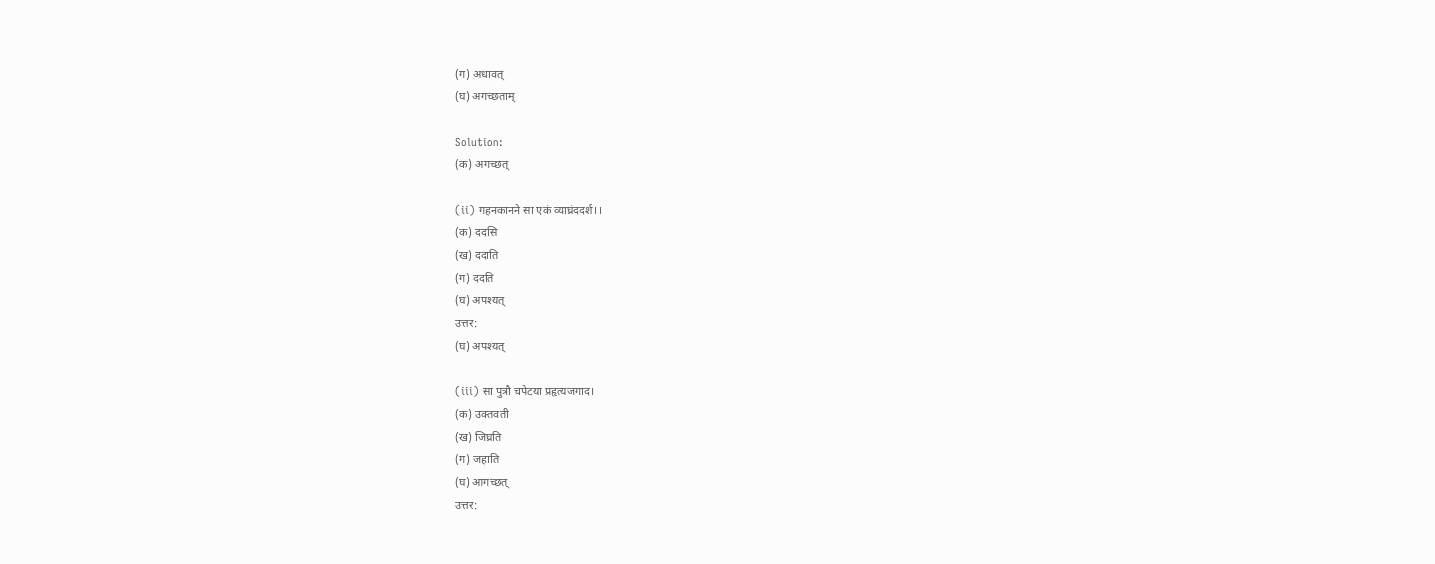(ग) अधावत्
(घ) अगच्छताम्

Solution:
(क) अगच्छत्

(ii) गहनकानने सा एकं व्याघ्रंददर्श।।
(क) ददसि
(ख) ददाति
(ग) ददति
(घ) अपश्यत्
उत्तर:
(घ) अपश्यत्

(iii) सा पुत्रौ चपेटया प्रहृत्यजगाद।
(क) उक्तवती
(ख) जिघ्रति
(ग) जहाति
(घ) आगच्छत्
उत्तर: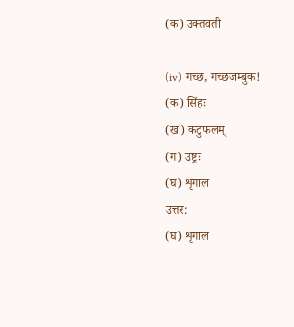(क) उक्तवती

(iv) गच्छ, गच्छजम्बुक!
(क) सिंहः
(ख) कटुफलम्
(ग) उष्ट्रः
(घ) शृगाल
उत्तर:
(घ) शृगाल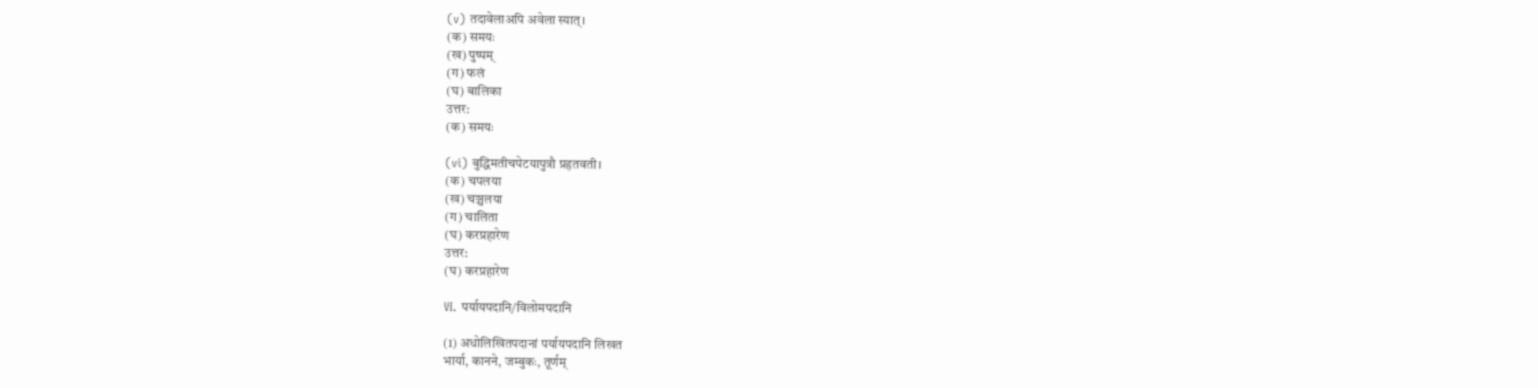(v) तदावेलाअपि अवेला स्यात्।
(क) समयः
(ख) पुष्पम्
(ग) फलं
(घ) बालिका
उत्तर:
(क) समयः

(vi) बुद्धिमतीचपेटयापुत्रौ प्रहृतवती।
(क) चपलया
(ख) चञ्चलया
(ग) चालिता
(घ) करप्रहारेण
उत्तर:
(घ) करप्रहारेण

VI. पर्यायपदानि/विलोमपदानि

(1) अधोलिखितपदानां पर्यायपदानि लिखत
भार्या, कानने, जम्बुकः, तूर्णम्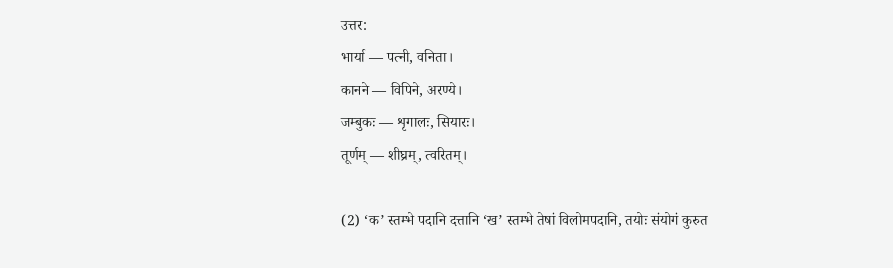उत्तर:
भार्या — पत्नी, वनिता।
कानने — विपिने, अरण्ये।
जम्बुकः — शृगालः, सियारः।
तूर्णम् — शीघ्रम्, त्वरितम्।

(2) ‘क’ स्तम्भे पदानि दत्तानि ‘ख’ स्तम्भे तेषां विलोमपदानि, तयोः संयोगं कुरुत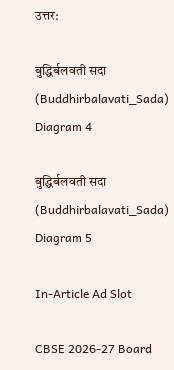उत्तर:

बुद्धिर्बलवती सदा (Buddhirbalavati_Sada) Diagram 4

बुद्धिर्बलवती सदा (Buddhirbalavati_Sada) Diagram 5

In-Article Ad Slot

CBSE 2026-27 Board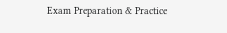Exam Preparation & Practice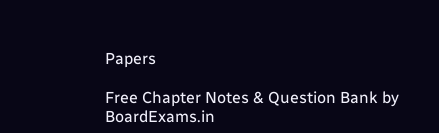Papers

Free Chapter Notes & Question Bank by BoardExams.in